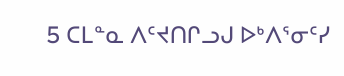5 ᑕᒪᓐᓇ ᐱᑦᔪᑎᒋᓗᒍ ᐅᒃᐱᕐᓂᑦᓯ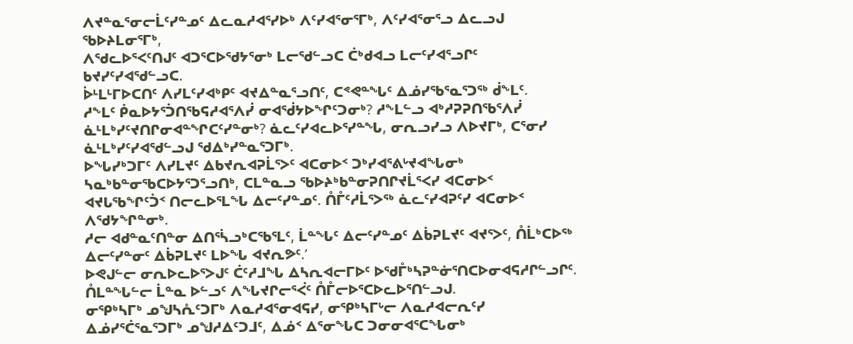ᐱᔪᓐᓇᕐᓂᓕᒫᑦᓯᓐᓄᑦ ᐃᓚᓇᓱᐊᕐᓯᐅᒃ ᐱᑦᓯᐊᕐᓂᕐᒥᒃ, ᐱᑦᓯᐊᕐᓂᕐᓗ ᐃᓚᓗᒍ ᖃᐅᔨᒪᓂᕐᒥᒃ,
ᐱᖁᓚᐅᕐᐸᑦᑎᒍᑦ ᐊᑐᕐᑕᐅᖁᔭᕐᓂᒃ ᒪᓕᖁᓪᓗᑕ ᑖᒃᑯᐊᓗ ᒪᓕᑦᓯᐊᕐᓗᒋᑦ ᑲᔪᓯᑦᓯᐊᖁᓪᓗᑕ.
ᐆᒻᒪᒻᒥᐅᑕᑎᑦ ᐱᓯᒪᑦᓯᐊᒃᑭᑦ ᐊᔪᐃᓐᓇᕐᓗᑎᑦ, ᑕᕝᕙᓐᖓᑦ ᐃᓅᓯᖃᕐᓇᕐᑐᖅ ᑰᖕᒪᑦ.
ᓱᖕᒪᑦ ᑮᓇᐅᔭᕐᑑᑎᖃᕋᓱᐊᕐᐱᓰ ᓂᐊᖂᔭᐅᖏᑦᑐᓂᒃ? ᓱᖕᒪᓪᓗ ᐊᒃᓱᕈᕈᑎᖃᕐᐱᓰ ᓈᒻᒪᒃᓯᑦᔪᑎᒋᓂᐊᓐᖏᑕᑦᓯᓐᓂᒃ? ᓈᓚᑦᓯᐊᓚᐅᕐᓯᓐᖓ, ᓂᕆᓗᓯᓗ ᐱᐅᔪᒥᒃ, ᑕᕐᓂᓯ ᓈᒻᒪᒃᓯᑦᓯᐊᖁᓪᓗᒍ ᖁᐃᒃᓯᓐᓇᕐᑐᒥᒃ.
ᐅᖓᓯᒃᑐᒥᑦ ᐱᓯᒪᔪᑦ ᐃᑲᔪᕆᐊᕈᒫᕐᐳᑦ ᐊᑕᓂᐅᑉ ᑐᒃᓯᐊᕐᕕᒡᔪᐊᖓᓂᒃ ᓴᓇᒃᑲᓐᓂᖃᑕᐅᔭᕐᑐᕐᓗᑎᒃ, ᑕᒪᓐᓇᓗ ᖃᐅᔨᒃᑲᓐᓂᕈᑎᒋᔪᒫᕐᐸᓯ ᐊᑕᓂᐅᑉ ᐊᔪᒐᖃᖏᑦᑑᑉ ᑎᓕᓚᐅᕐᒪᖓ ᐃᓕᑦᓯᓐᓄᑦ. ᑍᒤᑦᓱᒫᕐᐳᖅ ᓈᓚᑦᓯᐊᕈᑦᓯ ᐊᑕᓂᐅᑉ ᐱᖁᔭᖏᓐᓂᒃ.
ᓱᓕ ᐊᑯᓐᓇᑦᑎᓐᓂ ᐃᑎᕐᓵᓗᒃᑕᖃᕐᒪᑦ, ᒫᓐᖓᑦ ᐃᓕᑦᓯᓐᓄᑦ ᐃᑳᕈᒪᔪᑦ ᐊᔪᕐᐳᑦ, ᑍᒫᒃᑕᐅᖅ ᐃᓕᑦᓯᓐᓂᑦ ᐃᑳᕈᒪᔪᑦ ᒪᐅᖓ ᐊᔪᕆᕗᑦ.’
ᐅᕙᒍᓪᓕ ᓂᕆᐅᓚᐅᕐᐳᒍᑦ ᑖᑦᓱᒧᖓ ᐃᓴᕆᐊᓕᒥᐅᑦ ᐅᖁᒤᒃᓴᕈᓐᓃᕐᑎᑕᐅᓂᐊᕋᓱᒋᓪᓗᒋᑦ. ᑍᒪᓐᖓᓪᓕ ᒫᓐᓇ ᐅᓪᓗᑦ ᐱᖓᔪᒋᓕᕐᐹᑦ ᑍᒤᓕᐅᕐᑕᐅᓚᐅᕐᑎᓪᓗᒍ.
ᓂᕿᒃᓴᒥᒃ ᓄᖑᓴᕅᑦᑐᒥᒃ ᐱᓇᓱᐊᕐᓂᐊᕋᓯ, ᓂᕿᒃᓴᒥᒡᓕ ᐱᓇᓱᐊᓕᕆᑦᓯ ᐃᓅᓯᕐᑖᕐᓇᕐᑐᒥᒃ ᓄᖑᓱᐃᑦᑐᒧᑦ, ᐃᓅᑉ ᐃᕐᓂᖓᑕ ᑐᓂᓂᐊᕐᑕᖓᓂᒃ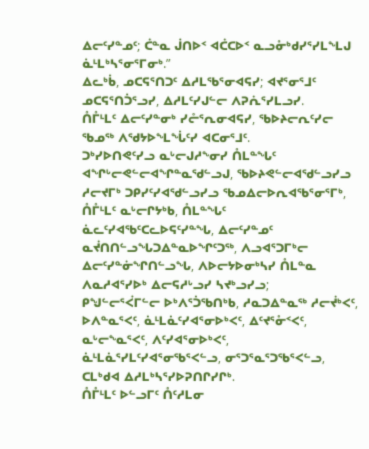ᐃᓕᑦᓯᓐᓄᑦ; ᑖᓐᓇ ᒎᑎᐅᑉ ᐊᑖᑕᐅᑉ ᓇᓗᓁᒃᑯᓯᕐᓯᒪᖕᒪᒍ ᓈᒻᒪᒃᓴᕐᓂᕐᒥᓂᒃ.”
ᐃᓚᒃᑳ, ᓄᑕᕋᕐᑎᑐᑦ ᐃᓱᒪᖃᕐᓂᐊᕋᓯ; ᐊᔪᕐᓂᕐᒧᑦ ᓄᑕᕋᕐᑎᑑᕐᓗᓯ, ᐃᓱᒪᑦᓯᒍᓪᓕ ᐱᕈᕇᕐᓯᒪᓗᓯ.
ᑍᒤᒻᒪᑦ ᐃᓕᑦᓯᓐᓂᒃ ᓯᓔᕐᕆᓂᐊᕋᓯ, ᖃᐅᔨᓕᕆᑦᓯᓕ ᖃᓄᖅ ᐱᖁᔭᐅᖕᒪᖔᑦᓯ ᐊᑕᓂᕐᒧᑦ.
ᑐᒃᓯᐅᑎᕙᑦᓯᓗ ᓇᒡᓕᒍᓱᖕᓂᓯ ᑍᒪᓐᖓᑦ ᐊᖏᒡᓕᕙᓪᓕᐊᖏᓐᓇᖁᓪᓗᒍ, ᖃᐅᔨᕙᓪᓕᐊᖁᓪᓗᓯᓗ ᓱᓕᔪᒥᒃ ᑐᑭᓯᑦᓯᐊᖁᓪᓗᓯᓗ ᖃᓄᐃᓕᐅᕆᐊᖃᕐᓂᕐᒥᒃ,
ᑍᒤᒻᒪᑦ ᓇᒡᓕᒋᔭᒃᑲ, ᑍᒪᓐᖓᑦ ᓈᓚᑦᓯᐊᖃᑦᑕᓚᐅᕋᑦᓯᓐᖓ, ᐃᓕᑦᓯᓐᓄᑦ ᓇᔫᑎᑎᓪᓗᖓᑐᐃᓐᓇᐅᖏᑦᑐᖅ, ᐱᓗᐊᕐᑐᒥᒃᓕ ᐃᓕᑦᓯᓐᓃᖏᑎᓪᓗᖓ, ᐱᐅᓕᔭᐅᓂᒃᓴᓯ ᑍᒪᓐᓇ ᐱᓇᓱᐊᕐᓯᐅᒃ ᐃᓕᕋᓱᒡᓗᓯ ᓴᔪᒃᓗᓯᓗ;
ᑭᖑᓪᓕᕐᐹᒥᓪᓕ ᐅᒃᐱᕐᑑᖃᑎᒃᑲ, ᓱᓇᑐᐃᓐᓇᖅ ᓱᓕᔫᒃᐸᑦ, ᐅᐱᓐᓇᕐᐸᑦ, ᓈᒻᒪᓈᑦᓯᐊᕐᓂᐅᒃᐸᑦ, ᐃᑦᔪᕐᓁᑉᐸᑦ, ᓇᒡᓕᖕᓇᕐᐸᑦ, ᐱᑦᓯᐊᕐᓂᐅᒃᐸᑦ, ᓈᒻᒪᓈᕐᓯᒪᑦᓯᐊᕐᓂᖃᕐᐸᓪᓗ, ᓂᕐᑐᕐᓇᕐᑐᖃᕐᐸᓪᓗ, ᑕᒪᒃᑯᐊ ᐃᓱᒪᒃᓴᕐᓯᐅᕈᑎᒋᓯᒋᒃ.
ᑍᒤᒻᒪᑦ ᐅᓪᓗᒥᑦ ᑍᑦᓱᒪᓂ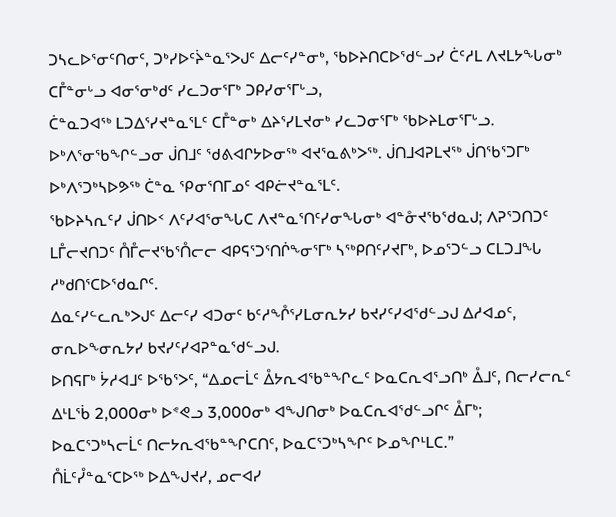ᑐᓴᓚᐅᕐᓂᑦᑎᓂᑦ, ᑐᒃᓯᐅᑦᔩᓐᓇᕐᐳᒍᑦ ᐃᓕᑦᓯᓐᓂᒃ, ᖃᐅᔨᑎᑕᐅᖁᓪᓗᓯ ᑖᑦᓱᒪ ᐱᔪᒪᔭᖓᓂᒃ ᑕᒤᓐᓂᒡᓗ ᐊᓂᕐᓂᒃᑯᑦ ᓯᓚᑐᓂᕐᒥᒃ ᑐᑭᓯᓂᕐᒥᒡᓗ,
ᑖᓐᓇᑐᐊᖅ ᒪᑐᐃᕐᓯᔪᓐᓇᕐᒪᑦ ᑕᒤᓐᓂᒃ ᐃᔨᕐᓯᒪᔪᓂᒃ ᓯᓚᑐᓂᕐᒥᒃ ᖃᐅᔨᒪᓂᕐᒥᒡᓗ.
ᐅᒃᐱᕐᓂᖃᖏᓪᓗᓂ ᒎᑎᒧᑦ ᖁᕕᐊᒋᔭᐅᓂᖅ ᐊᔪᕐᓇᕕᒃᐳᖅ. ᒎᑎᒧᐊᕈᒪᔪᖅ ᒎᑎᖃᕐᑐᒥᒃ ᐅᒃᐱᕐᑐᒃᓴᐅᕗᖅ ᑖᓐᓇ ᕿᓂᕐᑎᒥᓄᑦ ᐊᑭᓖᔪᓐᓇᕐᒪᑦ.
ᖃᐅᔨᓴᕆᑦᓯ ᒎᑎᐅᑉ ᐱᑦᓯᐊᕐᓂᖓᑕ ᐱᔪᓐᓇᕐᑎᑦᓯᓂᖓᓂᒃ ᐊᓐᓁᔪᖃᖁᓇᒍ; ᐱᕈᕐᑐᑎᑐᑦ ᒪᒤᓕᔪᑎᑐᑦ ᑍᒤᓕᔪᖃᕐᑍᓕᓕ ᐊᑭᕋᕐᑐᕐᑎᒌᖕᓂᕐᒥᒃ ᓴᖅᑭᑎᑦᓯᔪᒥᒃ, ᐅᓄᕐᑐᓪᓗ ᑕᒪᑐᒧᖓ ᓱᒃᑯᑎᕐᑕᐅᖁᓇᒋᑦ.
ᐃᓇᑦᓯᓪᓚᕆᒃᐳᒍᑦ ᐃᓕᑦᓯ ᐊᑐᓂᑦ ᑲᑦᓱᖕᒊᕐᓯᒪᓂᕆᔭᓯ ᑲᔪᓯᑦᓯᐊᖁᓪᓗᒍ ᐃᓱᐊᓄᑦ, ᓂᕆᐅᖕᓂᕆᔭᓯ ᑲᔪᓯᑦᓯᐊᕈᓐᓇᖁᓪᓗᒍ.
ᐅᑎᕋᒥᒃ ᔮᓱᐊᒧᑦ ᐅᖃᕐᐳᑦ, “ᐃᓄᓕᒫᑦ ᐂᔭᕆᐊᖃᓐᖏᓚᑦ ᐅᓇᑕᕆᐊᕐᓗᑎᒃ ᐂᒧᑦ, ᑎᓕᓯᓕᕆᑦ ᐃᒻᒪᖄ 2,000ᓂᒃ ᐅᕝᕙᓗ 3,000ᓂᒃ ᐊᖑᑎᓂᒃ ᐅᓇᑕᕆᐊᖁᓪᓗᒋᑦ ᐂᒥᒃ; ᐅᓇᑕᕐᑐᒃᓴᓕᒫᑦ ᑎᓕᔭᕆᐊᖃᓐᖏᑕᑎᑦ, ᐅᓇᑕᕐᑐᒃᓴᖏᑦ ᐅᓄᖏᒻᒪᑕ.”
ᑍᒫᑦᓮᓐᓇᕐᑕᐅᖅ ᐅᐃᖑᔪᓯ, ᓄᓕᐊᓯ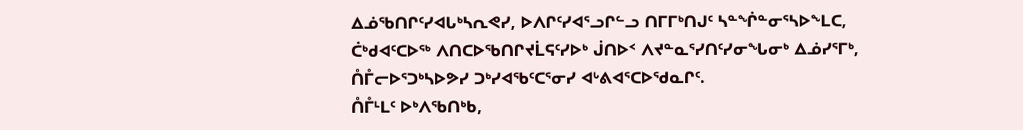ᐃᓅᖃᑎᒋᑦᓯᐊᒐᒃᓴᕆᕙᓯ, ᐅᐱᒋᑦᓯᐊᕐᓗᒋᓪᓗ ᑎᒥᒥᒃᑎᒍᑦ ᓴᓐᖐᓐᓂᕐᓴᐅᖕᒪᑕ, ᑖᒃᑯᐊᑦᑕᐅᖅ ᐱᑎᑕᐅᖃᑎᒋᔪᒫᕋᑦᓯᐅᒃ ᒎᑎᐅᑉ ᐱᔪᓐᓇᕐᓯᑎᑦᓯᓂᖓᓂᒃ ᐃᓅᓯᕐᒥᒃ, ᑍᒤᓕᐅᕐᑐᒃᓴᐅᕗᓯ ᑐᒃᓯᐊᖃᑦᑕᕐᓂᓯ ᐊᒡᕕᐊᕐᑕᐅᖁᓇᒋᑦ.
ᑍᒤᒻᒪᑦ ᐅᒃᐱᖃᑎᒃᑲ,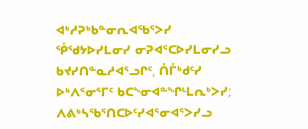ᐊᒃᓱᕈᒃᑲᓐᓂᕆᐊᖃᕐᐳᓯ ᕾᖁᔭᐅᓯᒪᓂᓯ ᓂᕈᐊᕐᑕᐅᓯᒪᓂᓯᓗ ᑲᔪᓯᑎᓐᓇᓱᐊᕐᓗᒋᑦ, ᑍᒤᒃᑯᑦᓯ ᐅᒃᐱᕐᓂᕐᒥᑦ ᑲᑕᖕᓂᐊᓐᖏᒻᒪᕆᒃᐳᓯ;
ᐱᕕᒃᓴᖃᕐᑎᑕᐅᑦᓯᐊᕐᓂᐊᕐᐳᓯᓗ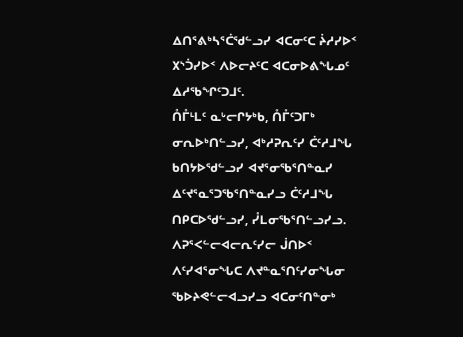ᐃᑎᕐᕕᒃᓴᕐᑖᖁᓪᓗᓯ ᐊᑕᓂᑦᑕ ᔩᓱᓯᐅᑉ ᙭ᔅᑑᓯᐅᑉ ᐱᐅᓕᔨᑦᑕ ᐊᑕᓂᐅᕕᖓᓄᑦ ᐃᓱᖃᖏᑦᑐᒧᑦ.
ᑍᒤᒻᒪᑦ ᓇᒡᓕᒋᔭᒃᑲ, ᑍᒤᑦᑐᒥᒃ ᓂᕆᐅᒃᑎᓪᓗᓯ, ᐊᒃᓱᕈᕆᑦᓯ ᑖᑦᓱᒧᖓ ᑲᑎᔭᐅᖁᓪᓗᓯ ᐊᔪᕐᓂᖃᕐᑎᓐᓇᓯ ᐃᑦᔪᕐᓇᕐᑐᖃᕐᑎᓐᓇᓯᓗ ᑖᑦᓱᒧᖓ ᑎᑭᑕᐅᖁᓪᓗᓯ, ᓮᒪᓂᖃᕐᑎᓪᓗᓯᓗ.
ᐱᕈᕐᐸᓪᓕᐊᓕᕆᑦᓯᓕ ᒎᑎᐅᑉ ᐱᑦᓯᐊᕐᓂᖓᑕ ᐱᔪᓐᓇᕐᑎᑦᓯᓂᖓᓂ ᖃᐅᔨᕙᓪᓕᐊᓗᓯᓗ ᐊᑕᓂᑦᑎᓐᓂᒃ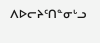ᐱᐅᓕᔨᑦᑎᓐᓂᒡᓗ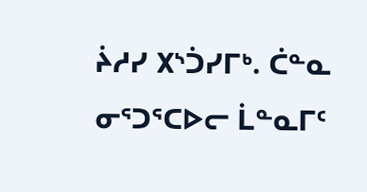ᔩᓱᓯ ᙭ᔅᑑᓯᒥᒃ. ᑖᓐᓇ ᓂᕐᑐᕐᑕᐅᓕ ᒫᓐᓇᒥᑦ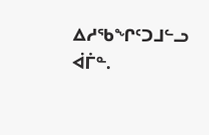ᐃᓱᖃᖏᑦᑐᒧᓪᓗ ᐋᒦᓐ.